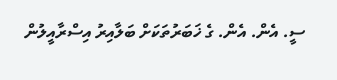ސީ. އެން. އެން. ގެ ޚަބަރުތަކަށް ބަލާއިރު އިސްރާއީލުން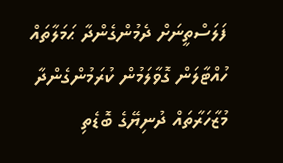ފަލަސްތީނަށް ދެމުންގެންދާ ޙަމަލާތައް ހުއްޓާލަން ގޮވާލަމުން ކުރަމުންގެންދާ މުޒާހަރާތައް ދުނިޔޭގެ ބޮޑެތި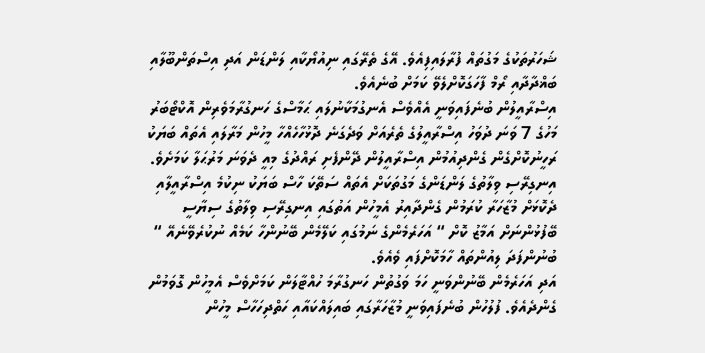ޝަހަރުތަކުގެ މަގުތައް ފުރާލައިފިއެވެ. އޭގެ ތެރޭގައި ނިއުޔޯކާއި ލަންޑަން އަދި އިސްތަންބޫލާއި ބަޣްދާދާއި ރޯމް ފާހަގަކޮށްލެވޭ ކަމަށް ބުނެއެވެ.
އިސްރާއީލުން ބުނެފައިވަނީ އެއްވެސް އެނގުމަކާނުލައި ޙަމާސްގެ ހަނގުރާމަވެރިން އޮކްޓޯބަރު މަހުގެ 7 ވަނަ ދުވަހު އިސްރާއީލުގެ ތެރެއަށް ވަދެގަނެ ދޮޅުހާހެއްހާ މީހުން މަރާލައި އެތައް ބަޔަކު ރަހީނުކޮށްގެން ގެންދިއުމުން އިސްރާއީލުން ދޭންފެށި ރައްދުގެ މިއީ ދެވަނަ މަރުޙަލާ ކަމަށެވެ.
އިނގިރޭސި ވިލާތުގެ ލަންޑަންގެ މަގުތަކަށް އެތައް ސަތޭކަ ހާސް ބަޔަކު ނިކުމެ އިސްރާއީލާއި ދެކޮޅަށް މުޒާހަރާ ކުރަމުން ގެންދާއިރު އެމީހުން އަތުގައި އިނގިރޭސި ވިލާތުގެ ސިޔާސީ ބޭފުޅުންނަށް އަމާޒު ކޮށް “ އަހަރެމެންގެ ނަމުގައި ކަލޭމެން ބޭނުންހާ ކަމެއް ނުކުރެވޭނެއޭ “ ބުނުންފަދަ ލިއުންތައް ހާމަކޮށްފައި ވެއެވެ.
އަދި އަހަރެމެން ބޭނުންވަނީ ހަމަ ވަގުތުން ހަނގުރާމަ ހުއްޓާލަން ކަމަށްވެސް އެމީހުން ގޮވަމުން ގެންދެއެވެ. ފުލުހުން ބުނެފައިވަނީ މުޒާހަރާގައި ބައިލައްކައާއި ހަތްދިހަހާސް މީހުން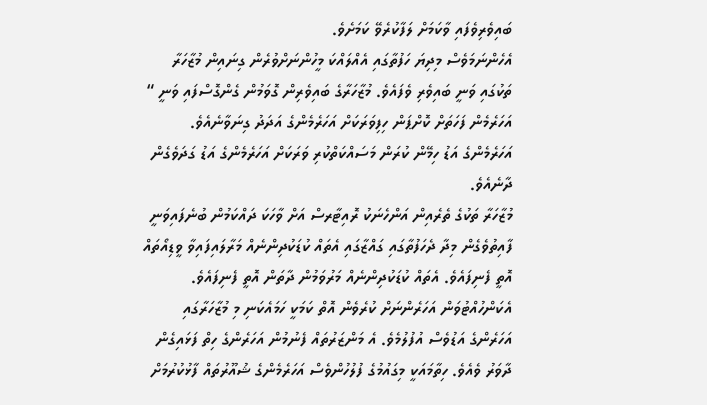ބައިވެރިވެފައި ވާކަމަށް ލަފާކުރެވޭ ކަމަށެވެ.
އެހެންނަމަވެސް މިދިޔަ ހަފުތާގައި އެއްލައްކަ މީހުންނަށްވުރެން ގިނައިން މުޒާހަރާ ތަކުގައި ވަނީ ބައިވެރި ވެފައެވެ. މުޒާހަރާގެ ބައިވެރިން ގޮވަމުން ގެންގޮސްފައި ވަނީ “ އަހަރެމެން ފަހަތަށް ކޮށްޕަން ހިފިވަރަކަށް އަހަރެމެންގެ އަދަދު ގިނަވާނެއެވެ. އަހަރެމެންގެ އަޑު ހިމޭން ކުރަން މަސައްކަތްކުރި ވަރަކަށް އަހަރެމެންގެ އަޑު ގަދަވެގެން ދާނެއެވެ.
މުޒާހަރާ ތަކުގެ ތެރެއިން އަންހެނަކު ރޮއިޓާރސް އަށް ވާހަކަ ދައްކަމުން ބުނެފައިވަނީ ފާއިތުވެގެން މިދާ ދެހަފުތާގައި ގައްޒާގައި އެތައް ކުޑަކުދިންނެއް މަރާލައިފައިވާ ވީޑިއޯތައް އޮތީ ފެނިފައެވެ. އެތައް ކުޑަކުދިންނެއް މަރުވަމުން ދާތަން އޮތީ ފެނިފައެވެ.
އެކަންހުއްޓުވަން އަހަރެންނަށް ކުރެވެން އޮތް ކަމަކީ ހަމައެކަނި މި މުޒާހަރާގައި އަހަރެންގެ އަޑުވެސް އުފުލުމެވެ. އެ މަންޒަރުތައް ފެނުމުން އަހަރެންގެ ހިތް ފަޅައިގެން ދާވަރު ވެއެވެ. ހިތާމައަކީ މިގައުމުގެ ފުލުހުންވެސް އަހަރެމެންގެ ޝުއޫރުތައް ފާޅުކުރުމަށް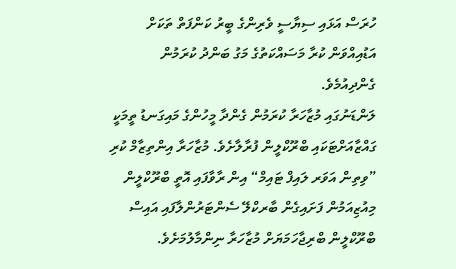ހުރަސް އަޅައި ސިޔާސީ ވެރިންގެ ބީރު ކަންފަތް ތަކަށް އަޑުއިއްވަން ކުރާ މަސައްކަތުގެ މަގު ބަންދު ކުރަމުން ގެންދިއުމެވެ.
ލަންޑަނުގައި މުޒާހަރާ ކުރަމުން ގެންދާ މީހުންގެ މައިގަނޑު ތީމަކީ ގައްޒާއަށްޓަކައި ބްރޫކްލީން ފުރާލާށެވެ. މުޒާހަރާ އިންތިޒާމް ކުރި ”ވިތިން އަވަރ ލައިފް ޓައިމް“ އިން ރާވާފައި އޮތީ ބްރޫކްލީން މިއުޒިއަމުން ފަށައިގެން ބާރކްލޭ ސެންޓަރުންލާފައި އައިސް ބްރޫކްލީން ބްރިޖާހަމަޔަށް މުޒާހަރާ ނިންމާލުމަށެވެ.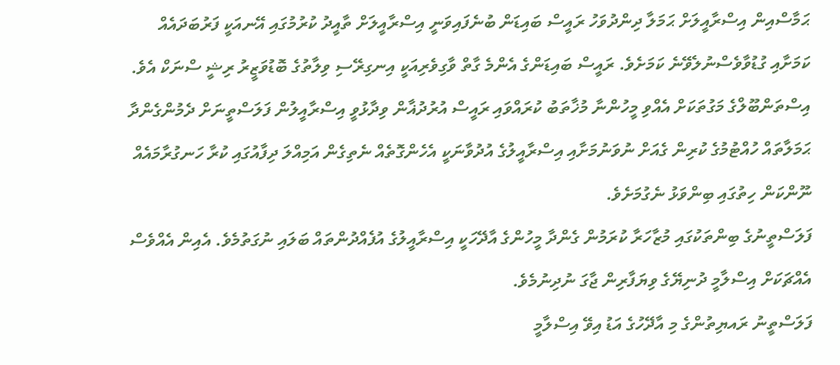ޙަމާސްއިން އިސްރާއީލަށް ޙަމަލާ ދިންދުވަހު ރައީސް ބައިޑަން ބުނެފައިވަނީ އިސްރާއީލަށް ތާއީދު ކުރުމުގައި އޭނއަކީ ފަރުބަދައެއް ކަމަށާއި ގުޑުވާވެސްނުލެވޭނެ ކަމަށެވެ. ރައީސް ބައިޑަންގެ އެންމެ ގާތް ވާގިވެރިއަކީ އިނގިރޭސި ވިލާތުގެ ބޮޑުވަޒީރު ރިޝީ ސްނަކް އެވެ.
އިސްތަންބޫލްގެ މަގުތަކަށް އެއްވި މީހުންނާ މުޚާތަބު ކުރައްވައި ރައީސް އުރުދުޣާން ވިދާޅުވީ އިސްރާއީލުން ފަލަސްތީނަށް ދެމުންގެންދާ ޙަމަލާތައް ހުއްޓުމުގެ ކުރިން ގެއަށް ނުވަނުމަށާއި އިސްރާއީލުގެ އުދުވާނަކީ އެހެންގޮތެއް ނެތިގެން އަމިއްލަ ދިފާއުގައި ކުރާ ހަނގުރާމައެއް ނޫންކަން ހިތުގައި ބިންވަޅު ނެގުމަށެވެ.
ފަލަސްތީނުގެ ބިންތަކުގައި މުޒާހަރާ ކުރަމުން ގެންދާ މީހުންގެ އާދޭހަކީ އިސްރާއީލުގެ އުފެއްދުންތައް ބަލައި ނުގަތުމެވެ. އެއިން އެއްވެސް އެއްޗަކަށް އިސްލާމީ ދުނިޔޭގެ ވިޔަފާރިން ޖާގަ ނުދިނުމެވެ.
ފަލަސްތީނު ރައޔިތުންގެ މި އާދޭހުގެ އަޑު އިވޭ އިސްލާމީ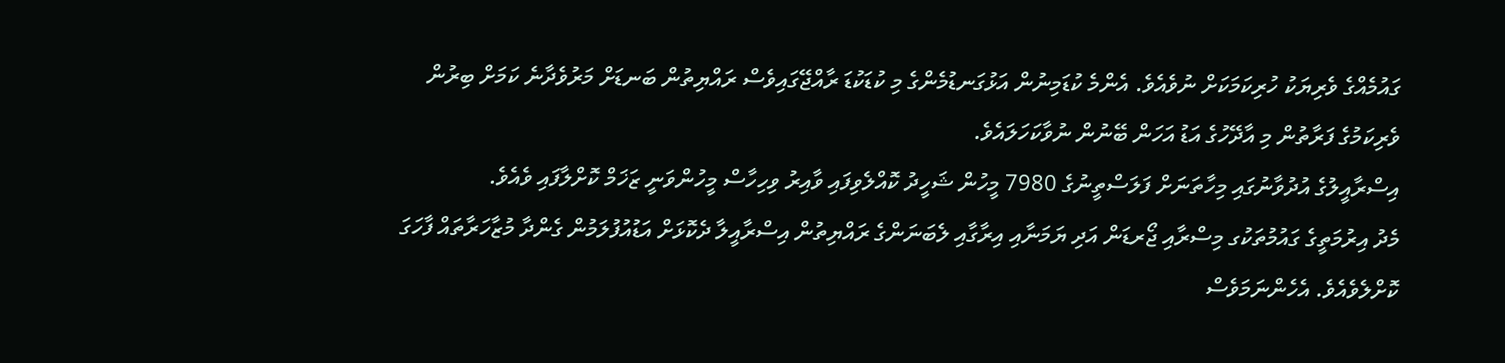ގައުމެއްގެ ވެރިޔަކު ހުރިކަމަކަށް ނުވެއެވެ. އެންމެ ކުޑަމިނުން އަޅުގަނޑުމެންގެ މި ކުޑަކުޑަ ރާއްޖޭގައިވެސް ރައްޔިތުން ބަނޑަށް މަރުވެދާނެ ކަމަށް ބިރުން ވެރިކަމުގެ ފަރާތުން މި އާދޭހުގެ އަޑު އަހަން ބޭނުން ނުވާކަހަލައެވެ.
އިސްރާއީލުގެ އުދުވާނުގައި މިހާތަނަށް ފަލަސްތީނުގެ 7980 މީހުން ޝަހީދު ކޮއްލެވިފައި ވާއިރު ވިހިހާސް މީހުންވަނީ ޒަޚަމް ކޮށްލާފައި ވެއެވެ.
މެދު އިރުމަތީގެ ގައުމުތަކުގ މިސްރާއި ޖޯރޑަން އަދި ޔަމަނާއި އިރާގާއި ލެބަނަންގެ ރައްޔިތުން އިސްރާއީލާ ދެކޮޅަށް އަޑުއުފުލަމުން ގެންދާ މުޒާހަރާތައް ފާހަގަ ކޮށްލެވެއެވެ. އެހެންނަމަވެސް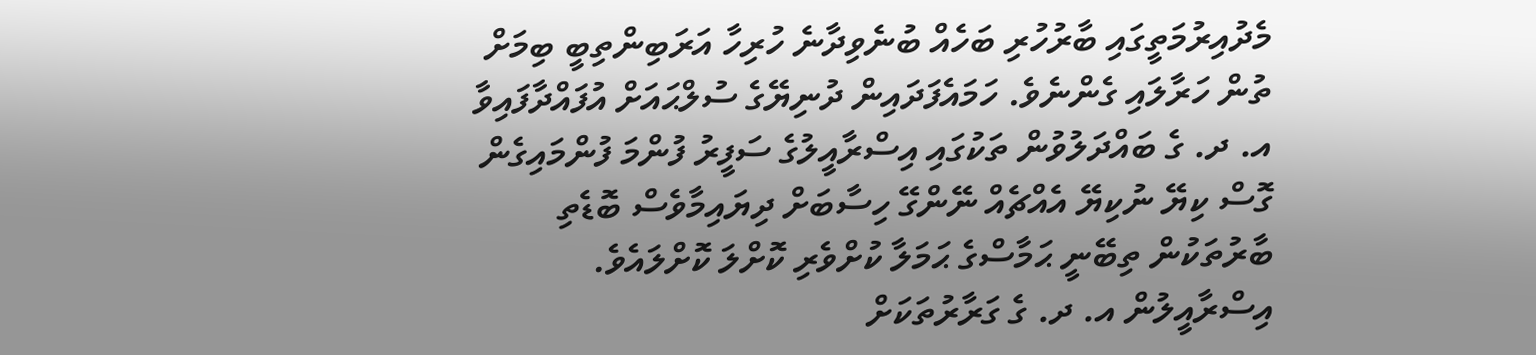މެދުއިރުމަތީގައި ބާރުހުރި ބަހެއް ބުނެވިދާނެ ހުރިހާ އަރަބިންތިބީ ބިމަށް ތުން ހަރާލައި ގެންނެވެ. ހަމައެފަދައިން ދުނިޔޭގެ ސުލްޙައަށް އުފައްދާފައިވާ އ. ދ. ގެ ބައްދަލުވުން ތަކުގައި އިސްރާއީލުގެ ސަފީރު ފުންމަ ފުންމައިގެން ގޮސް ކިޔޭ ނުކިޔޭ އެއްޗެއް ނޭންގޭ ހިސާބަށް ދިޔައިމާވެސް ބޮޑެތި ބާރުތަކުން ތިބޭނީ ޙަމާސްގެ ޙަމަލާ ކުށްވެރި ކޮށްލަ ކޮށްލައެވެ.
އިސްރާއީލުން އ. ދ. ގެ ގަރާރުތަކަށް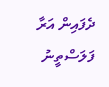ދެފައިން އަރާ ފަލަސްތީނު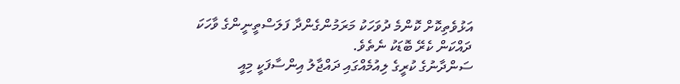އަޅުވެތިކޮށް ކޮންމެ ދުވަހަކު މަރަމުންގެންދާ ފަލަސްތީނީންގެ ވާހަކަ ދައްކަން ކެރޭ ބޮޑަކު ނެތެވެ.
ސަންދާނުގެ ކުރީގެ ލިއުމެއްގައި ދައްޖާލު އިންސާފަކީ މިއީ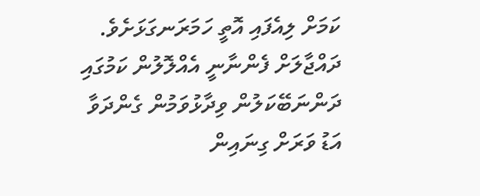ކަމަށް ލިއެފައި އޮތީ ހަމަރަނގަޅަށެވެ. ދައްޖާލަށް ފެންނާނީ އެއްލޮލުން ކަމުގައި ދަންނަބޭކަލުން ވިދާޅުވަމުން ގެންދަވާ އަޑު ވަރަށް ގިނައިން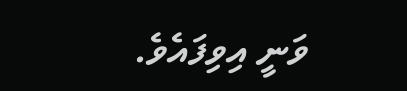ވަނީ އިވިފައެވެ.